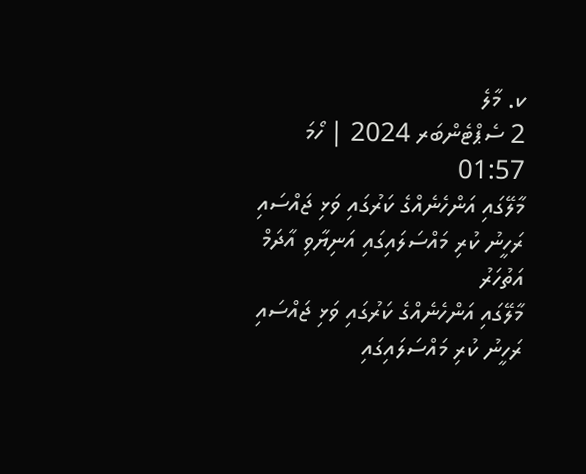ކ. މާލެ
2 ސެޕްޓެންބަރ 2024 | ހޯމަ 01:57
މާލޭގައި އަންހެނެއްގެ ކަރުގައި ވަޅި ޖައްސައި ރަހީނު ކުރި މައްސަލައިގައި އަނިޔާވި އާދަމް އަތުހަރު
މާލޭގައި އަންހެނެއްގެ ކަރުގައި ވަޅި ޖައްސައި ރަހީނު ކުރި މައްސަލައިގައި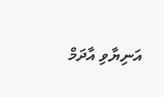އަނިޔާވި އާދަމް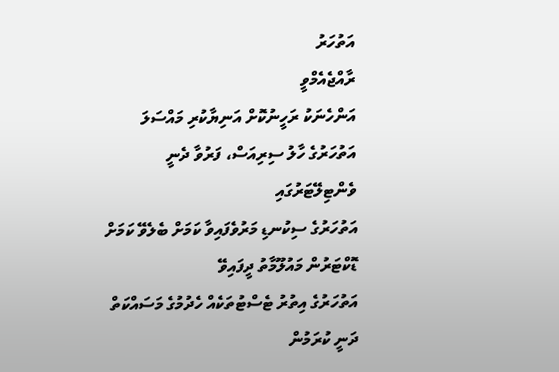އަތުހަރު
ރާއްޖެއެމްވީ
އަންހެނަކު ރަހީނުކޮށް އަނިޔާކުރި މައްސަލަ
އަތުހަރުގެ ހާލު ސިރިއަސް، ފަރުވާ ދެނީ ވެންޓިލޭޓަރުގައި
އަތުހަރުގެ ސިކުނޑި މަރުވެފައިވާ ކަމަށް ބެލެވޭ ކަމަށް ޑޮކްޓަރުން މައުލޫމާތު ދީފައިވޭ
އަތުހަރުގެ އިތުރު ޓެސްޓުތަކެއް ހެދުމުގެ މަސައްކަތް ދަނީ ކުރަމުން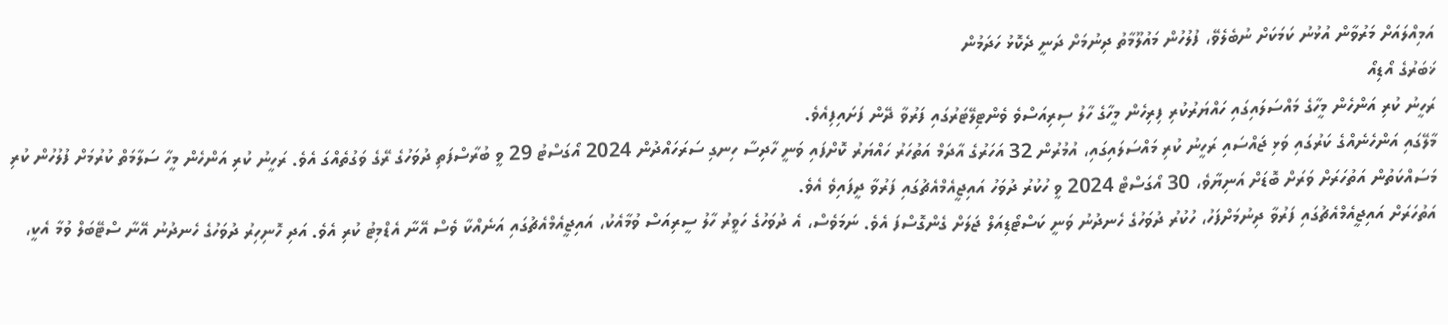އަމިއްލައަށް މަރުވާން އުޅުނު ކަމަކަށް ނުބެލެވޭ، ފުލުހުން މައުލޫމާތު ދިނުމަށް ދަނީ ދެކޮޅު ހަދަމުން
ޚަބަރުގެ އޯޑިއޯ
ރަހީނު ކުރި އަންހެން މީހާގެ މައްސަލައިގައި ހައްޔަރުކުރި ފިރިހެން މީހާގެ ހާލު ސިރިއަސްވެ ވެންޓިލޭޓަރުގައި ފަރުވާ ދޭން ފަށައިފިއެވެ.
މާލޭގައި އަންހެނެއްގެ ކަރުގައި ވަޅި ޖައްސައި ރަހީނު ކުރި މައްސަލައިގައި، އުމުރުން 32 އަހަރުގެ އާދަމް އަތުހަރު ހައްޔަރު ކޮށްފައި ވަނީ ހާދިސާ ހިނގި ސަރަހައްދުން 2024 އޯގަސްޓު 29 ވީ ބުރާސްފަތި ދުވަހުގެ ރޭގެ ވަގުތެއްގަ އެވެ. ރަހީނު ކުރި އަންހެން މީހާ ސަލާމަތް ކުރުމަށް ފުލުހުން ކުރި މަސައްކަތުން އަތުހަރަށް ވަރަށް ބޮޑަށް އަނިޔާވެ، 30 އޯގަސްޓް 2024 ވީ ހުކުރު ދުވަހު އައިޖީއެމްއެޗުގައި ފަރުވާ ދީފައިވެ އެވެ.
އަތުހަރަށް އައިޖީއެމްއެޗުގައި ފަރުވާ ދިނުމަށްފަހު، ހުކުރު ދުވަހުގެ ހެނދުނު ވަނީ ކަސްޓޯޑިއަލް ޖަލަށް ގެންގޮސްފަ އެވެ. ނަމަވެސް، އެ ދުވަހުގެ ހަވީރު ހާލު ސީރިއަސް ވުމާއެކު، އައިޖީއެމްއެޗުގައި އަނެއްކާ ވެސް އޭނާ އެޑްމިޓު ކުރި އެވެ. އަދި ހޮނިހިރު ދުވަހުގެ ހެނދުނު އޭނާ ސްޓޭބަލް ވުމާ އެކީ،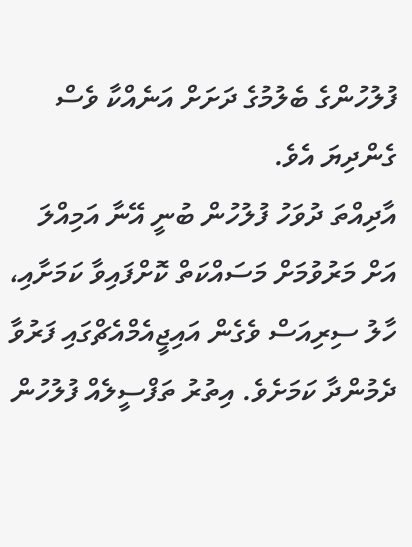ފުލުހުންގެ ބެލުމުގެ ދަށަށް އަނެއްކާ ވެސް ގެންދިޔަ އެވެ.
އާދިއްތަ ދުވަހު ފުލުހުން ބުނީ އޭނާ އަމިއްލަ އަށް މަރުވުމަށް މަސައްކަތް ކޮށްފައިވާ ކަމަށާއި، ހާލު ސިރިއަސް ވެގެން އައިޖީއެމްއެޗްގައި ފަރުވާ ދެމުންދާ ކަމަށެވެ. އިތުރު ތަފްސީލެއް ފުލުހުން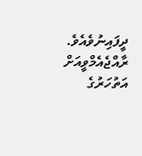ދީފައިނުވެއެވެ.
ރާއްޖެއެމްވީއަށް އަތުހަރުގެ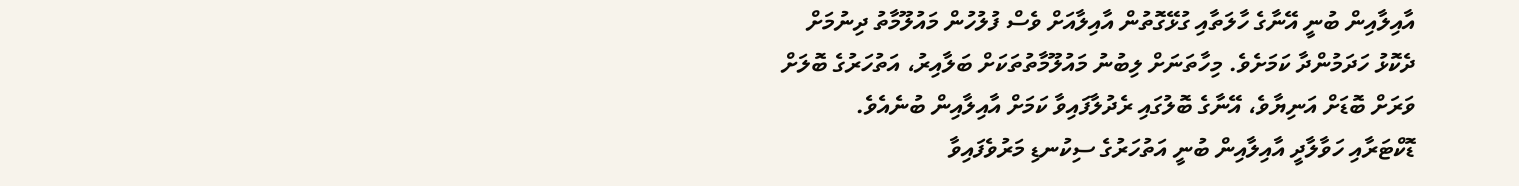އާއިލާއިން ބުނީ އޭނާގެ ހާލަތާއި ގުޅޭގޮތުން އާއިލާއަށް ވެސް ފުލުހުން މައުލޫމާތު ދިނުމަށް ދެކޮޅު ހަދަމުންދާ ކަމަށެވެ. މިހާތަނަށް ލިބުނު މައުލޫމާތުތަކަށް ބަލާއިރު، އަތުހަރުގެ ބޮލަށް ވަރަށް ބޮޑަށް އަނިޔާވެ، އޭނާގެ ބޮލުގައި ރެދުލާފައިވާ ކަމަށް އާއިލާއިން ބުނެއެވެ.
ޑޮކްޓަރާއި ހަވާލާދީ އާއިލާއިން ބުނީ އަތުހަރުގެ ސިކުނޑި މަރުވެފައިވާ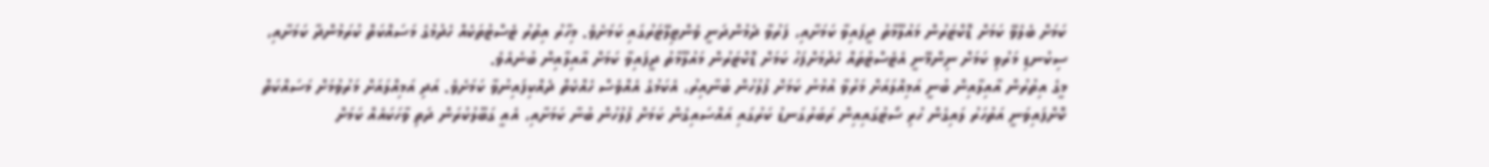ކަމަށް ބެލެވޭ ކަމަށް ޑޮކްޓަރުން މައުލޫމާތު ދީފައިވާ ކަމަށާއި، ފަރުވާ ދެމުންދަނީ ވެންޓިލޭޓަރުގައި ކަމަށެވެ. މިހާރު އިތުރު ޓެސްޓުތަކެއް ހެދުމުގެ މަސައްކަތް ކުރަމުންދާ ކަމަށާއި، ސިކުނޑި މަރުވި ކަމަށް ނިންމޭނީ އެޓެސްޓުތައް ހެދުމަށްފަހު ކަމަށް ޑޮކްޓަރުން މައުލޫމާތު ދީފައިވާ ކަމަށް އާއިލާއިން ބުނެއެވެ.
މީގެ އިތުރުން އާއިލާއިން ބުނީ އަމިއްލައަށް މަރުވާ އުޅުނު ކަމަށް ފުލުހުން ބުނާއިރު، އެކަމުގެ އެއްވެސް ހެއްކެތް ދެއްކިފައިނުވާ ކަމަށެވެ. އަދި އަމިއްލައަށް މަރުވުމަށް މަސައްކަތް ކޮށްފައިވަނީ އަތުހަރު ލައިގެން ހުރި ސޯޓުގައިއިން ރަބަރުގަނޑު ކަރުގައި އައްސައިގެން ކަމަށް ފުލުހުން ބުނާ ކަމަށާއި، އެއީ ގަބޫލުކުރަން ދަތި ވާހަކައެއް ކަމަށް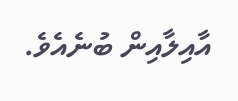އާއިލާއިން ބުނެއެވެ.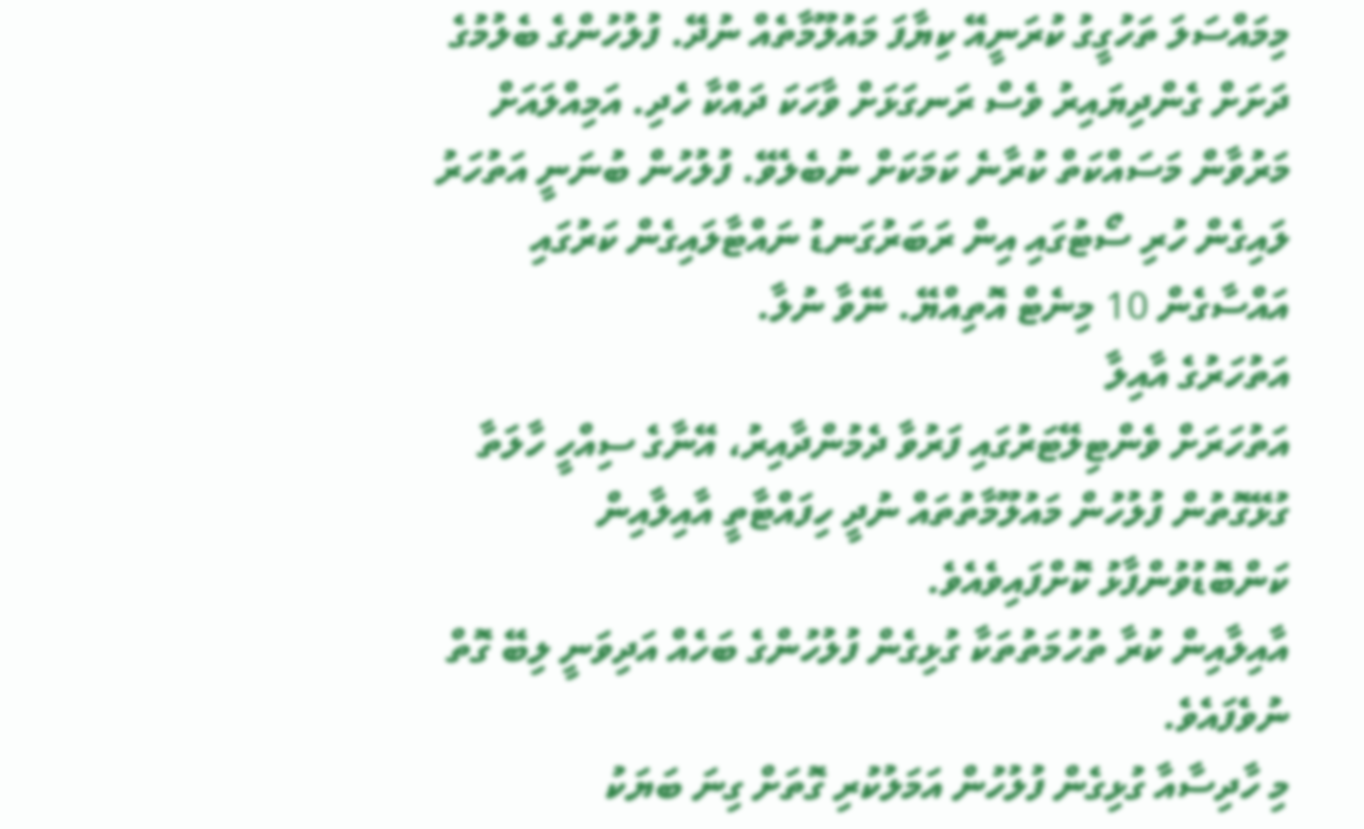މިމައްސަލަ ތަހުގީގު ކުރަނީއޭ ކިޔާފަ މައުލޫމާތެއް ނުދޭ. ފުލުހުންގެ ބެލުމުގެ ދަށަށް ގެންދިޔައިރު ވެސް ރަނގަޅަށް ވާހަކަ ދައްކާ ހެދި. އަމިއްލައަށް މަރުވާން މަސައްކަތް ކުރާނެ ކަމަކަށް ނުބެލެވޭ. ފުލުހުން ބުނަނީ އަތުހަރު ލައިގެން ހުރި ސޯޓުގައި އިން ރަބަރުގަނޑު ނައްޓާލައިގެން ކަރުގައި އައްސާގެން 10 މިނެޓް އޮތިއްޔޭ. ނޭވާ ނުލާ.
އަތުހަރުގެ އާއިލާ
އަތުހަރަށް ވެންޓިލޭޓަރުގައި ފަރުވާ ދެމުންދާއިރު، އޭނާގެ ސިއްހީ ހާލަތާ ގުޅޭގޮތުން ފުލުހުން މައުލޫމާތުތައް ނުދީ ހިފައްޓާތީ އާއިލާއިން ކަންބޮޑުވުންފާޅު ކޮށްފައިވެއެވެ.
އާއިލާއިން ކުރާ ތުހުމަތުތަކާ ގުޅިގެން ފުލުހުންގެ ބަހެއް އަދިވަނީ ލިބޭ ގޮތް ނުވެފައެވެ.
މި ހާދިސާއާ ގުޅިގެން ފުލުހުން އަމަލުކުރި ގޮތަށް ގިނަ ބަޔަކު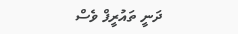ދަނީ ތައުރީފް ވެސް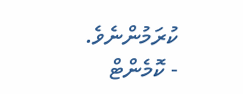ކުރަމުންނެވެ.
- ކޮމެންޓް